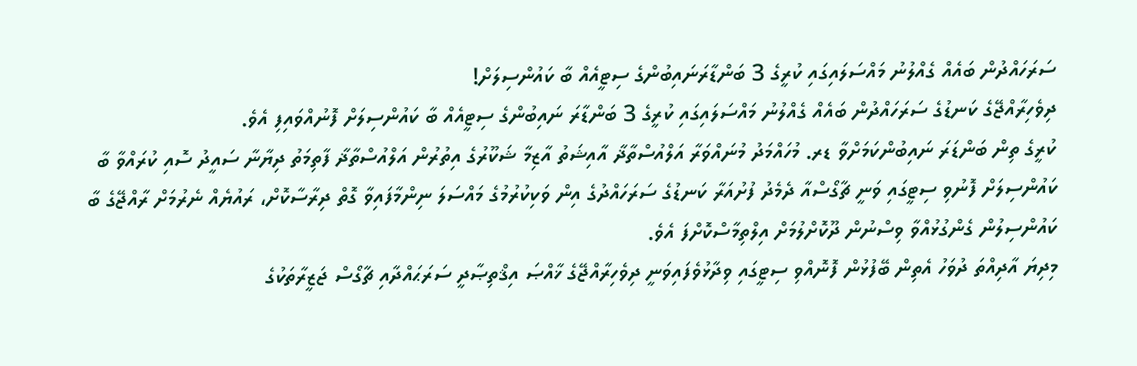ސަރަހައްދުން ބައެއް ގެއްލުނު މައްސަލައިގައި ކުރީގެ 3 ބަންޑާރަނައިބުންގެ ސިޓީއެއް ބާ ކައުންސިލަށް!
ދިވެހިރާއްޖޭގެ ކަނޑުގެ ސަރަހައްދުން ބައެއް ގެއްލުނު މައްސަލައިގައި ކުރީގެ 3 ބަންޑާރަ ނައިބުންގެ ސިޓީއެއް ބާ ކައުންސިލަށް ފޮނުއްވައިފި އެވެ.
ކުރީގެ ތިން ބަންޑަރަ ނައިބުންކަމަށްވާ ޑރ. މުހައްމަދު މުނައްވަރާ އަލްއުސްތާޛާ އާއިޝަތު އާޒިމާ ޝަކޫރުގެ އިތުރުން އަލްއުސްތާޛާ ފާތިމަތު ދިޔާނާ ސައީދު ސޮއި ކުރައްވާ ބާ ކައުންސިލަށް ފޮނުވި ސިޓީގައި ވަނީ ޗާގޯސްއާ ދެމެދު ފުށުއަރާ ކަނޑުގެ ސަރަހައްދުގެ އިން ވަކިކުރުމުގެ މައްސަލަ ނިންމާފައިވާ ގޮތް ދިރާސާކޮށް، ރައުޔެއް ނެރުމަށް ރާއްޖޭގެ ބާ ކައުންސިލުން ގެންގުޅުއްވާ ވިސްނުން ދޫކޮށްލުމަށް އިލްތިމާސްކޮށްފަ އެވެ.
މިދިޔަ އާދިއްތަ ދުވަހު އެތިން ބޭފުޅުން ފޮނޮއްވި ސިޓީގައި ވިދާޅުވެފައިވަނީ ދިވެހިރާއްޖޭގެ ޚާއްޞަ އިޤްތިޞާދީ ސަރަޙައްދާއި ޗާގޯސް ޖަޒީރާތަކުގެ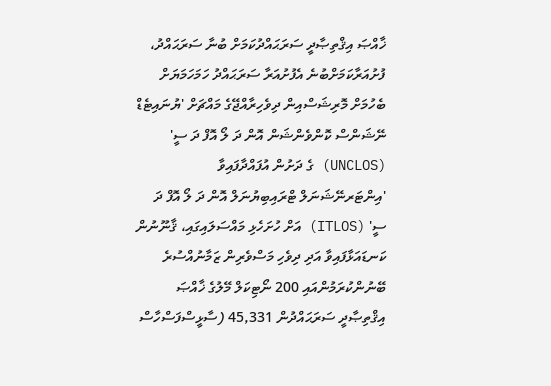ޚާއްޞަ އިޤްތިޞާދީ ސަރަޙައްދުކަމަށް ބުނާ ސަރަޙައްދު، ފުށުއަރާކަމަށްބުނެ އެފުށުއަރާ ސަރަޙައްދު ހަމަހަމަޔަށް ބެހުމަށް މޮރިޝަސްއިން ދިވެހިރާއްޖޭގެ މައްޗަށް 'ޔުނައިޓެޑް ނޭޝަންސް ކޮންވެންޝަން އޮން ދަ ލޯ އޮފް ދަ ސީ' (UNCLOS) ގެ ދަށުން އުފައްދާފައިވާ 'އިންޓަރނޭޝަނަލް ޓްރައިބިޔުނަލް އޮން ދަ ލޯ އޮފް ދަ ސީ' (ITLOS) އަށް ހުށަހެޅި މައްސަލައިގައި، ޤާނޫނުން ކަނޑައަޅާފައިވާ އަދި ދިވެހި މަސްވެރިން ޒަމާނުއްސުރެ ބޭނުންކުރަމުންއައި 200 ނޯޓިކަލް މޭލުގެ ޚާއްޞަ އިޤްތިޞާދީ ސަރަޙައްދުން 45,331 (ސާޅީސްފަސްހާސް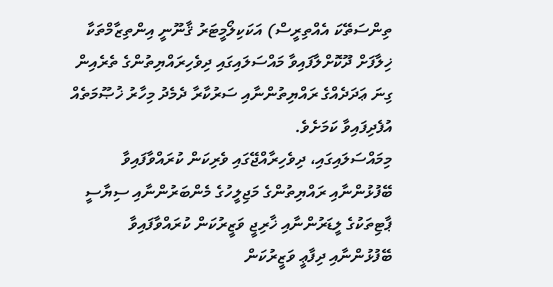ތިންސަތޭކަ އެއްތިރީސް) އަކަކިލޯމީޓަރު ޤާނޫނީ އިންތިޒާމްތަކާ ޚިލާފަށް ދޫކޮށްލާފައިވާ މައްސަލައިގައި ދިވެހިރައްޔިތުންގެ ތެރެއިން ގިނަ ޢަދަދެއްގެ ރައްޔިތުންނާއި ސަރުކާރާ ދެމެދު މިހާރު ޚުޞޫމަތެއް އުފެދިފައިވާ ކަމަށެވެ.
މިމައްސަލައިގައި، ދިވެހިރާއްޖޭގައި ވެރިކަން ކުރައްވާފައިވާ ބޭފުޅުންނާއި ރައްޔިތުންގެ މަޖިލީހުގެ މެންބަރުންނާއި ސިޔާސީ ޕާޓިތަކުގެ ލީޑަރުންނާއި ޚާރިޖީ ވަޒީރުކަން ކުރައްވާފައިވާ ބޭފުޅުންނާއި ދިފާޢީ ވަޒީރުކަން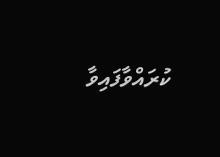ކުރައްވާފައިވާ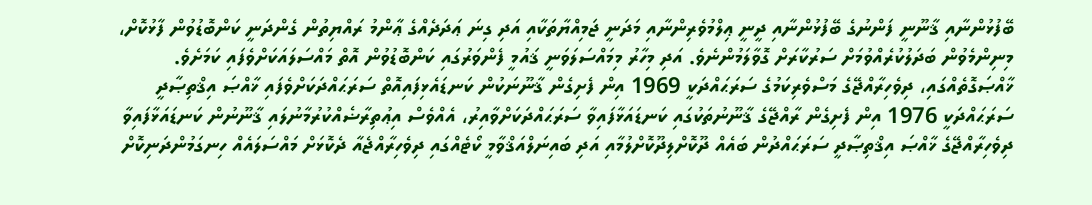ބޭފުޅުންނާއި ޤާނޫނީ ފަންނުގެ ބޭފުޅުންނާއި ދީނީ ޢިލްމުވެރިންނާއި މަދަނީ ޖަމިއްޔާތަކާއި އަދި ގިނަ ޢަދަދެއްގެ ޢާންމު ރައްޔިތުން ގެންދަނީ ކަންބޮޑުވުން ފާޅުކޮށް، މިނިންމެވުން ބަދަލުކުރެއްވުމަށް ސަރުކާރަށް ގޮވާލަމުންނެވެ. އަދި މިހާރު މިމައްސަލަވަނީ ޤައުމީ ފެންވަރުގައި ކަންބޮޑުވުން އޮތް މައްސަލައަކަށްވެފައި ކަމަށެވެ.
ޚާއްޞަގޮތެއްގައި، ދިވެހިރާއްޖޭގެ މަސްވެރިކަމުގެ ސަރަޙައްދަކީ 1969 އިން ފެށިގެން ޤާނޫނަކުން ކަނޑައެޅިފައިއޮތް ސަރަޙައްދަކަށްވެފައި ޚާއްޞަ އިޤްތިޞާދީ ސަރަޙައްދަކީ 1976 އިން ފެށިގެން ރާއްޖޭގެ ޤާނޫނުތަކުގައި ކަނޑައަޅާފައިވާ ސަރަޙައްދަކަށްވާއިރު، އެއްވެސް އިޢުތިރާޟެއްކުރުމާނުލައި ޤާނޫނުން ކަނޑައަޅާފައިވާ ދިވެހިރާއްޖޭގެ ޚާއްޞަ އިޤްތިޞާދީ ސަރަޙައްދުން ބައެއް ދޫކޮށްލިދޫކޮށްލުމާއި އަދި ބައިނަލްއަޤްވާމީ ކޯޓެއްގައި ދިވެހިރާއްޖެއާ ދެކޮޅަށް މައްސަލައެއް ހިނގަމުންދަނިކޮށް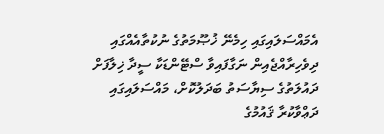އެމައްސަލައިގައި ހިމެނޭ ޚުޞޫމަތުގެ ނުކުތާއެއްގައި ދިވެހިރާއްޖެއިން ނަގާފައިވާ ސްޓޭންޑަކާ ސީދާ ޚިލާފަށް ދައުލަތުގެ ސިޔާސަތު ބަދަލުކޮށް، މައްސަލައިގައި ދަޢްވާކުރާ ޤައުމުގެ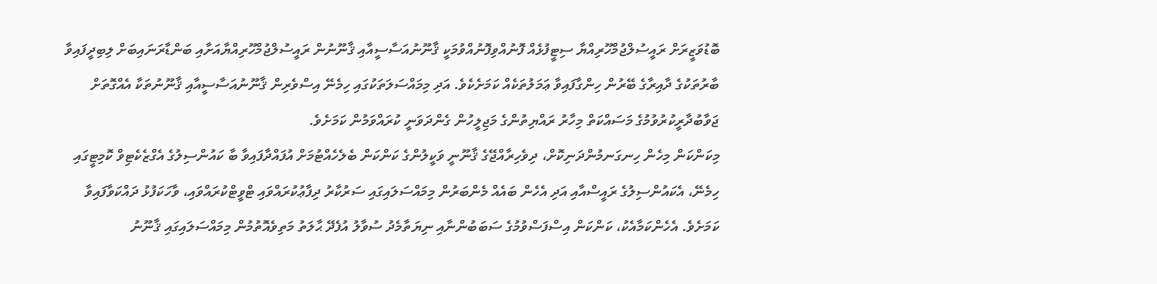ބޮޑުވަޒީރަށް ރައީސުލްޖުމްހޫރިއްޔާ ސިޓީފުޅެއް ފޮނުއްވިފޮނުއްވުމަކީ ޤާނޫނުއަސާސީއާއި ޤާނޫނުން ރައީސުލްޖުމްހޫރިއްޔާއަށާއި ބަންޑާރަނައިބަށް ލިބިދީފައިވާ ބާރުތަކުގެ ދާއިރާގެ ބޭރުން ހިންގާފައިވާ ޢަމަލުތަކެއް ކަމަށެކެވެ. އަދި މިމައްސަލަތަކުގައި ހިމެނޭ އިސްވެރިން ޤާނޫނުއަސާސީއާއި ޤާނޫނުތަކާ އެއްގޮތަށް ޖަވާބުދާރީކުރުވުމުގެ މަސައްކަތް މިހާރު ރައްޔިތުންގެ މަޖިލީހުން ގެންދަވަނީ ކުރައްވަމުން ކަމަށެވެ.
މިކަންކަން މިހެން ހިނގަނމުންދަނިކޮށް، ދިވެހިރާއްޖޭގެ ޤާނޫނީ ވަކީލުންގެ ކަންކަން ބެލެހެއްޓުމަށް އުފައްދާފައިވާ ބާ ކައުންސިލުގެ އެގްޒެކެޓިވް ކޮމިޓީގައި ހިމެނޭ، އެކައުންސިލުގެ ރައީސްއާއި އަދި އެހެން ބައެއް މެންބަރުން މިމައްސަލައިގައި ސަރުކާރު ދިފާޢުކުރައްވައި ޓްވީޓްކުރައްވައި، ވާހަކަފުޅު ދައްކަވާފައިވާ ކަމަށެވެ. އެހެންކަމާއެކު، ކަންކަން އިސްފަސްވުމުގެ ސަބަބުންނާއި ނިޔަތާމެދު ސުވާލު އުފެދޭ ޙާލަތު މަތިވެއޮތުމުން މިމައްސަލައިގައި ޤާނޫނު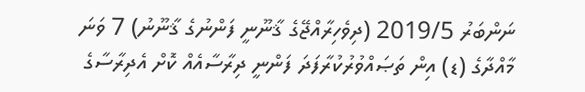ނަންބަރު 2019/5 (ދިވެހިރާއްޖޭގެ ޤާނޫނީ ފަންނުގެ ޤާނޫނު) 7 ވަނަ މާއްދާގެ (ޑ) އިން ތަޞައްވުރުކުރާފަދަ ފަންނީ ދިރާސާއެއް ކޮށް އެދިރާސާގެ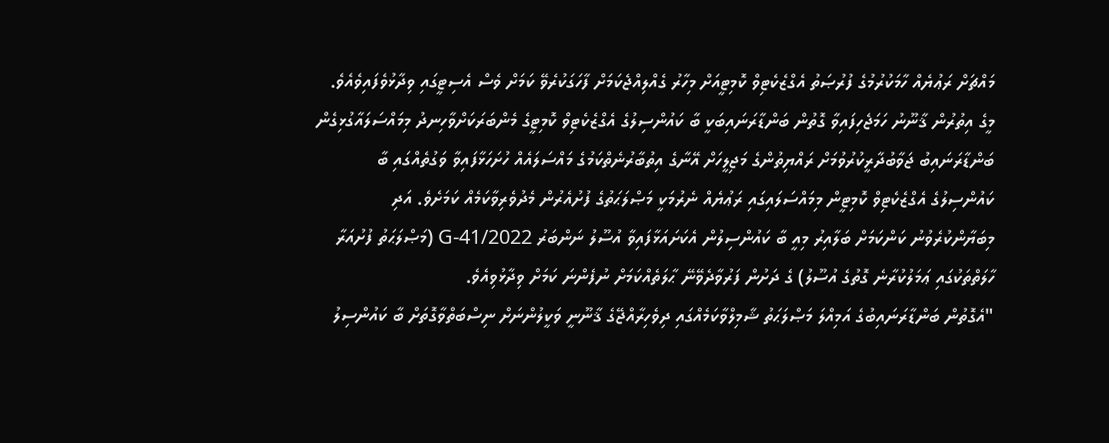މައްޗަށް ރަޢުޔެއް ހާމަކުރުމުގެ ފުރުޞަތު އެގްޒެކެޓިވް ކޮމިޓީއަށް މިހާރު ގެއްލިއްޖެކަމަށް ފާހަގަކުރެވޭ ކަމަށް ވެސް އެސިޓީގައި ވިދާޅުވެފައިވެއެވެ.
މީގެ އިތުރުން ޤާނޫނު ހަމަޖެހިފައިވާ ގޮތުން ބަންޑާރަނައިބަކީ ބާ ކައުންސިލުގެ އެގްޒެކެޓިވް ކޮމިޓީގެ މެންބަރަކަށްވާހިނދު މިމައްސަލައާގުޅިގެން ބަންޑާރަނައިބު ޖަވާބުދާރީކުރުވުމަށް ރައްޔިތުންގެ މަޖިލީހަށް އޭނާގެ އިތުބާރުނެތްކަމުގެ މައްސަލައެއް ހުށަހަޅާފައިވާ ވަގުތެއްގައި ބާ ކައުންސިލުގެ އެގްޒެކެޓިވް ކޮމިޓީން މިމައްސަލައިގައި ރަޢުޔެއް ނެރުމަކީ މަޞްލަޙަތުގެ ފުށުއެރުން މެދުވެރިވާކަމެއް ކަމަށެވެ. އަދި މިބަޔާންކުރެވުނު ކަންކަމަށް ބަލާއިރު މިއީ ބާ ކައުންސިލުން އެކަށައަޅާފައިވާ އުސޫލު ނަންބަރު 2022/G-41 (މަޞްލަޙަތު ފުށުއަރާ ހާލަތްތަކުގައި ޢަމަލުކުރާނެ ގޮތުގެ އުސޫލު) ގެ ދަށުން ފަރުވާދެވޭނޭ ޙާލަތެއްކަމަށް ނުފެންނަ ކަމަށް ވިދާޅުވިއެވެ.
"އެގޮތުން ބަންޑާރަނައިބުގެ އަމިއްލަ މަޞްލަޙަތު ޝާމިލްވާކަމެއްގައި ދިވެހިރާއްޖޭގެ ޤާނޫނީ ވަކީލުންނަށް ނިސްބަތްވާގޮތަށް ބާ ކައުންސިލު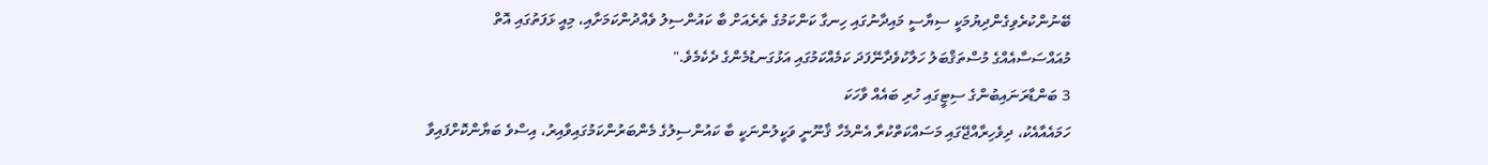ބޭނުންކުރެވިގެންދިޔުމަކީ ސިޔާސީ މައިދާނުގައި ހިނގާ ކަންކަމުގެ ތެރެއަށް ބާ ކައުންސިލު ވެއްދުންކަމަށާއި، މިއީ ޅަފަތުގައި އޮތް މުއައްސަސާއެއްގެ މުސްތަޤްބަލު ހަލާކުވެދާނޭފަދަ ކަމެއްކަމުގައި އަޅުގަނޑުމެންގެ ދެކެމެވެ."
3 ބަންޑާރަނައިބުންގެ ސިޓީގައި ހުރި ބައެއް ވާހަކަ
ހަމައެއާއެކު، ދިވެހިރާއްޖޭގައި މަސައްކަތްކުރާ އެންމެހާ ޤާނޫނީ ވަކީލުންނަކީ ބާ ކައުންސިލުގެ މެންބަރުންކަމުގައިވާއިރު، އިސްވެ ބަޔާންކޮށްފައިވާ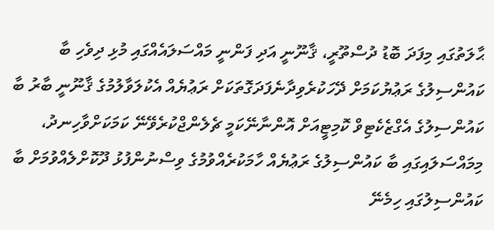ޙާލަތުގައި މިފަދަ ބޮޑު ދުސްތޫރީ، ޤާނޫނީ އަދި ފަންނީ މައްސަލައެއްގައި މުޅި ދިވެހި ބާ ކައުންސިލުގެ ރަޢުޔުކަމަށް ދޭހަކުރެވިދާނެފަދަގޮތަކަށް ރަޢުޔެއް އެކުލަވާލުމުގެ ޤާނޫނީ ބާރު ބާ ކައުންސިލުގެ އެގްޒެކެޓިވް ކޮމިޓީއަށް އޮންނާނޭކަމީ ޗެލެންޖްކުރެވޭނޭ ކަމަކަށްވާހިނދު، މިމައްސަލައިގައި ބާ ކައުންސިލުގެ ރަޢުޔެއް ހާމަކުރެއްވުމުގެ ވިސްނުންފުޅު ދޫކޮށްލެއްވުމަށް ބާ ކައުންސިލުގައި ހިމެނޭ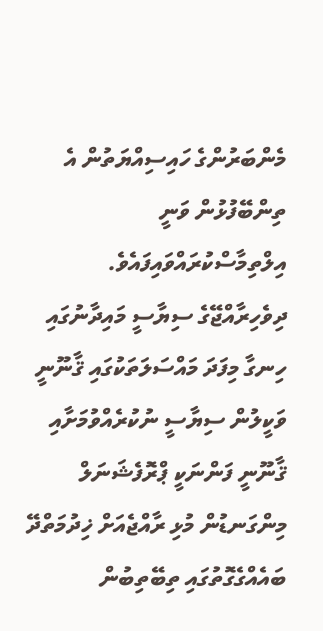މެންބަރުންގެ ހައިސިއްޔަތުން އެ ތިންބޭފުޅުން ވަނީ އިލްތިމާސްކުރައްވައިފައެވެ.
ދިވެހިރާއްޖޭގެ ސިޔާސީ މައިދާނުގައި ހިނގާ މިފަދަ މައްސަލަތަކުގައި ޤާނޫނީ ވަކީލުން ސިޔާސީ ނުކުރެއްވުމަށާއި ޤާނޫނީ ފަންނަކީ ޕްރޮފެޝަނަލް މިންގަނޑުން މުޅި ރާއްޖެއަށް ޚިދުމަތްދޭ ބައެއްގެގޮތުގައި ތިބޭތިބުން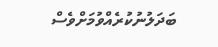ބަދަލުނުކުރެއްވުމަށްވެސް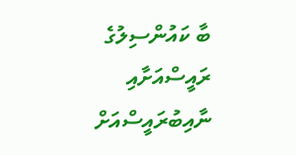ބާ ކައުންސިލުގެ ރައީސްއަށާއި ނާއިބުރައީސްއަށް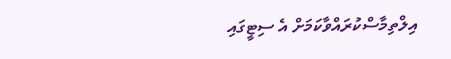އިލްތިމާސްކުރައްވާކަމަށް އެ ސިޓީގައި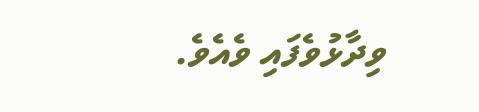ވިދާޅުވެފައި ވެއެވެ.